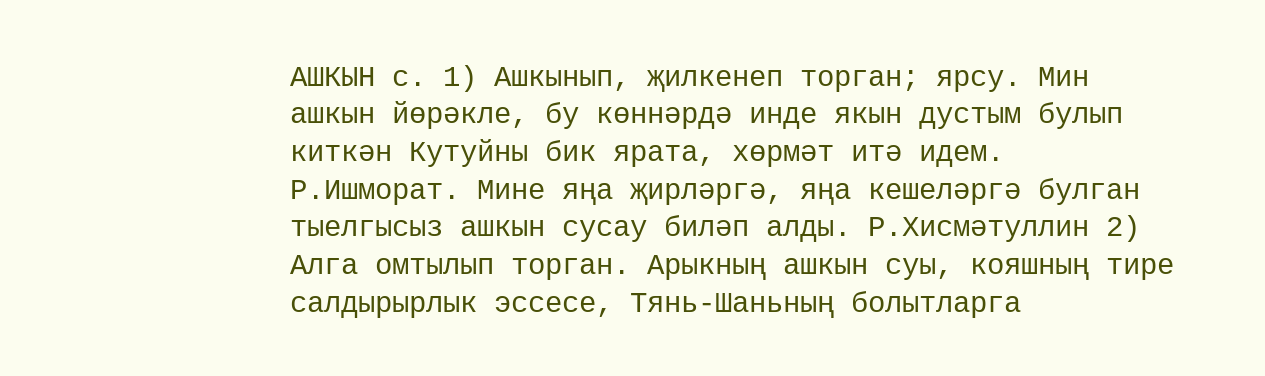АШКЫН с. 1) Ашкынып, җилкенеп торган; ярсу. Мин ашкын йөрәкле, бу көннәрдә инде якын дустым булып киткән Кутуйны бик ярата, хөрмәт итә идем. Р.Ишморат. Мине яңа җирләргә, яңа кешеләргә булган тыелгысыз ашкын сусау биләп алды. Р.Хисмәтуллин 2) Алга омтылып торган. Арыкның ашкын суы, кояшның тире салдырырлык эссесе, Тянь-Шаньның болытларга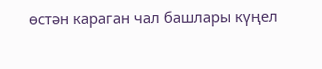өстән караган чал башлары күңел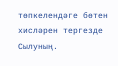төпкелендәге бөтен хисләрен тергезде Сылуның.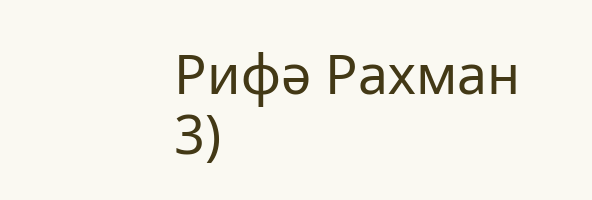Рифә Рахман 3)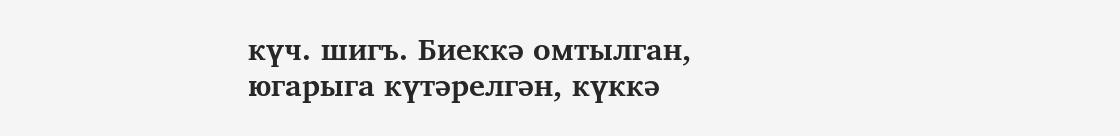күч. шигъ. Биеккә омтылган, югарыга күтәрелгән, күккә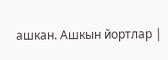ашкан. Ашкын йортлар |